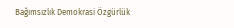Bağımsızlık Demokrasi Özgürlük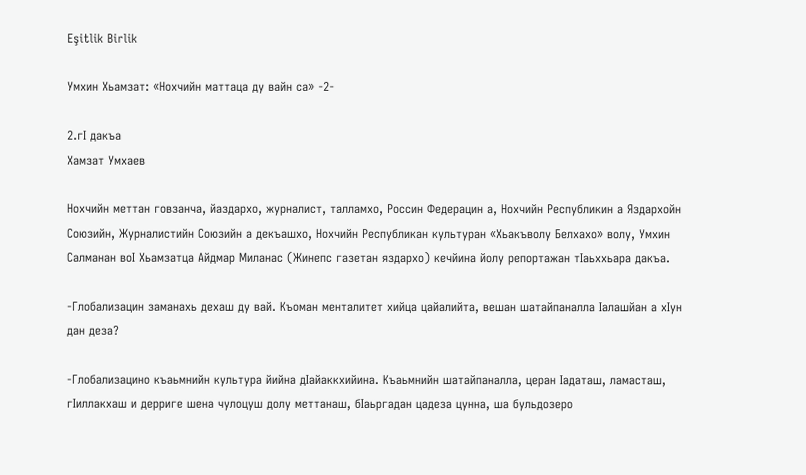Eşitlik Birlik

Умхин Хьамзат: «Нохчийн маттаца ду вайн са» -2-

2.гI дакъа
Хамзат Умхаев

Нохчийн меттан говзанча, йаздархо, журналист, талламхо, Россин Федерацин а, Нохчийн Республикин а Яздархойн Союзийн, Журналистийн Союзийн а декъашхо, Нохчийн Республикан культуран «Хьакъволу Белхахо» волу, Умхин Салманан воI Хьамзатца Айдмар Миланас (Жинепс газетан яздархо) кечйина йолу репортажан тIаьххьара дакъа.

-Глобализацин заманахь дехаш ду вай. Къоман менталитет хийца цайалийта, вешан шатайпаналла Іалашйан а хІун дан деза?

-Глобализацино къаьмнийн культура йийна дІайаккхийина. Къаьмнийн шатайпаналла, церан Іадаташ, ламасташ, гІиллакхаш и дерриге шена чулоцуш долу меттанаш, бІаьргадан цадеза цунна, ша бульдозеро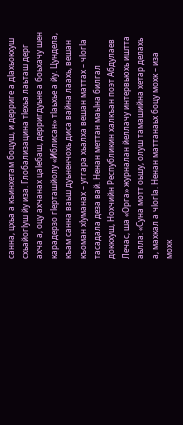санна, цхьа а къинхетам боцуш, и дерриге а дІахьокхуш схьайогІуш йу иза. Глобализацина тІехьа лаьташ дерг ахча а, оцу ахчанах цаІебаш, дерригдуьне а боьхачу шен карадерзо гІерташйолу «Иблисан» тІаьхье а йу. Цундела, къам санна ваьш дуьненчохь диса вайна лаахь, вешан къоман хІуманах – уггара хьалха вешан маттах – чІогІа тасадала деза вай. Ненан меттан маьІна билгал доккхуш, Нохчийн Республикин халкъан поэт Абдулаев Лечас, ша «Орга» журналан йеллачу интервьюхь иштта аьлла: «Суна мотт оьшу, олуш тамашийна хетар делахь а, махкал а чІогІа. Ненан маттанаьх боцу мохк – иза мохк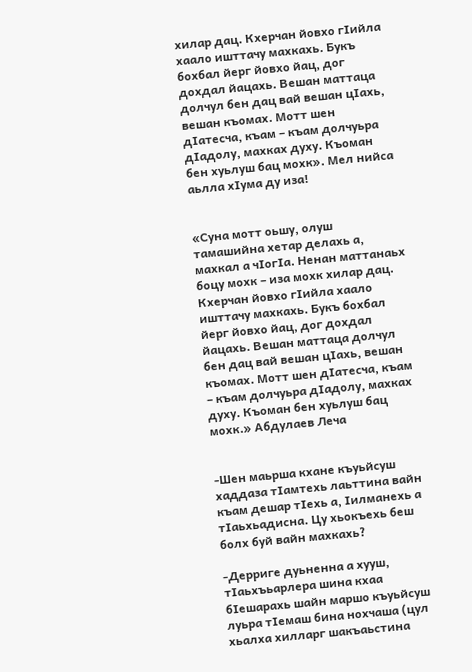хилар дац. Кхерчан йовхо гІийла хаало ишттачу махкахь. Букъ бохбал йерг йовхо йац, дог дохдал йацахь. Вешан маттаца долчул бен дац вай вешан цІахь, вешан къомах. Мотт шен дІатесча, къам – къам долчуьра дІадолу, махках духу. Къоман бен хуьлуш бац мохк». Мел нийса аьлла хІума ду иза!


«Суна мотт оьшу, олуш тамашийна хетар делахь а, махкал а чІогІа. Ненан маттанаьх боцу мохк – иза мохк хилар дац. Кхерчан йовхо гІийла хаало ишттачу махкахь. Букъ бохбал йерг йовхо йац, дог дохдал йацахь. Вешан маттаца долчул бен дац вай вешан цІахь, вешан къомах. Мотт шен дІатесча, къам – къам долчуьра дІадолу, махках духу. Къоман бен хуьлуш бац мохк.» Абдулаев Леча


-Шен маьрша кхане къуьйсуш хаддаза тІамтехь лаьттина вайн къам дешар тІехь а, Іилманехь а тІаьхьадисна. Цу хьокъехь беш болх буй вайн махкахь?

-Дерриге дуьненна а хууш, тІаьхъьарлера шина кхаа бІешарахь шайн маршо къуьйсуш луьра тІемаш бина нохчаша (цул хьалха хилларг шакъаьстина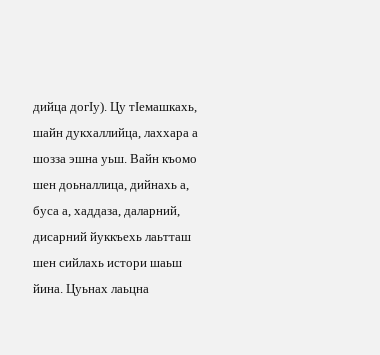дийца догІу). Цу тІемашкахь, шайн дукхаллийца, лаххара а шозза эшна уьш. Вайн къомо шен доьналлица, дийнахь а, буса а, хаддаза, даларний, дисарний йуккъехь лаьтташ шен сийлахь истори шаьш йина. Цуьнах лаьцна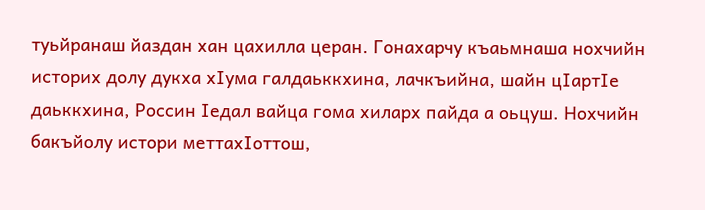туьйранаш йаздан хан цахилла церан. Гонахарчу къаьмнаша нохчийн историх долу дукха хІума галдаьккхина, лачкъийна, шайн цІартІе даьккхина, Россин Іедал вайца гома хиларх пайда а оьцуш. Нохчийн бакъйолу истори меттахІоттош,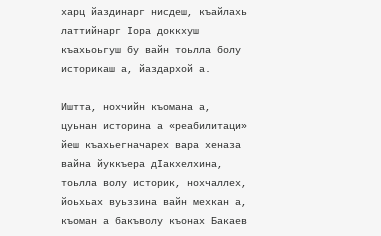харц йаздинарг нисдеш, къайлахь латтийнарг Іора доккхуш къахьоьгуш бу вайн тоьлла болу историкаш а, йаздархой а.

Иштта, нохчийн къомана а, цуьнан историна а «реабилитаци» йеш къахьегначарех вара хеназа вайна йуккъера дІакхелхина, тоьлла волу историк, нохчаллех, йоьхьах вуьззина вайн мехкан а, къоман а бакъволу къонах Бакаев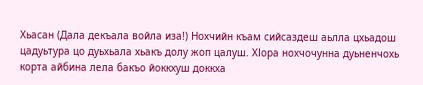Хьасан (Дала декъала войла иза!) Нохчийн къам сийсаздеш аьлла цхьадош цадуьтура цо дуьхьала хьакъ долу жоп цалуш. ХІора нохчочунна дуьненчохь корта айбина лела бакъо йоккхуш доккха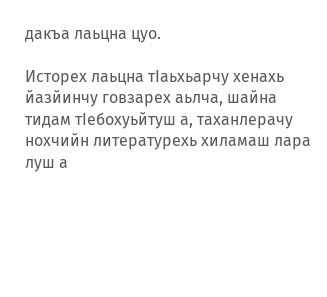дакъа лаьцна цуо.

Исторех лаьцна тІаьхьарчу хенахь йазйинчу говзарех аьлча, шайна тидам тІебохуьйтуш а, таханлерачу нохчийн литературехь хиламаш лара луш а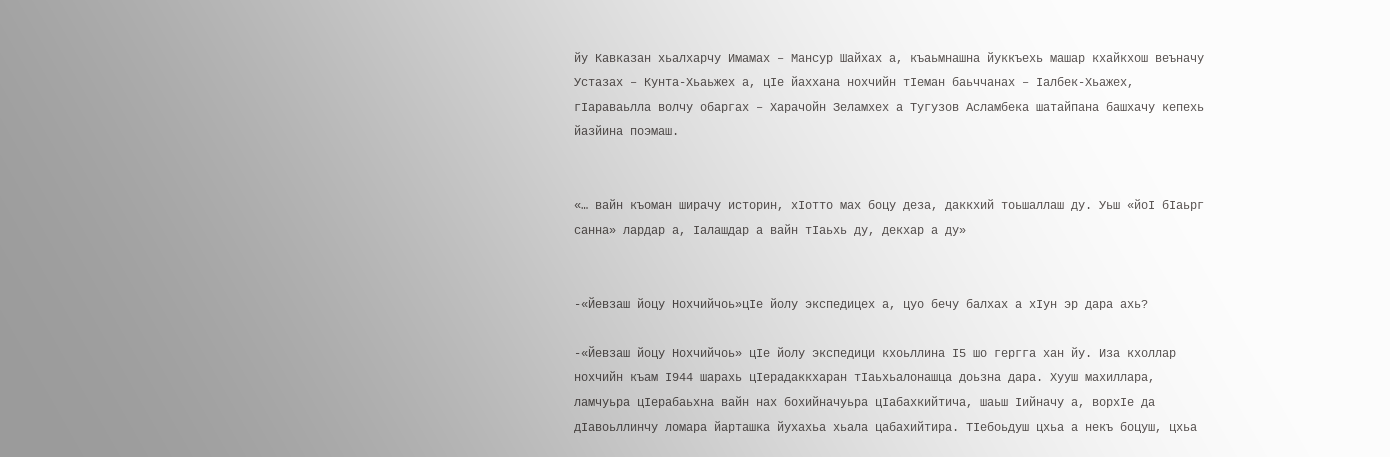йу Кавказан хьалхарчу Имамах – Мансур Шайхах а, къаьмнашна йуккъехь машар кхайкхош веъначу Устазах – Кунта-Хьаьжех а, цІе йаххана нохчийн тІеман баьччанах – Іалбек-Хьажех, гІараваьлла волчу обаргах – Харачойн Зеламхех а Тугузов Асламбека шатайпана башхачу кепехь йазйина поэмаш.


«… вайн къоман ширачу историн, хІотто мах боцу деза, даккхий тоьшаллаш ду. Уьш «йоІ бІаьрг санна» лардар а, Іалашдар а вайн тІаьхь ду, декхар а ду»


-«Йевзаш йоцу Нохчийчоь»цІе йолу экспедицех а, цуо бечу балхах а хІун эр дара ахь?

-«Йевзаш йоцу Нохчийчоь» цІе йолу экспедици кхоьллина І5 шо гергга хан йу. Иза кхоллар нохчийн къам І944 шарахь цІерадаккхаран тІаьхьалонашца доьзна дара. Хууш махиллара, ламчуьра цІерабаьхна вайн нах бохийначуьра цІабахкийтича, шаьш Іийначу а, ворхІе да дІавоьллинчу ломара йарташка йухахьа хьала цабахийтира. ТІебоьдуш цхьа а некъ боцуш, цхьа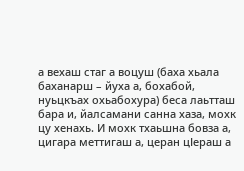а вехаш стаг а воцуш (баха хьала баханарш – йуха а, бохабой, нуьцкъах охьабохура) беса лаьтташ бара и, йалсамани санна хаза, мохк цу хенахь. И мохк тхаьшна бовза а, цигара меттигаш а, церан цІераш а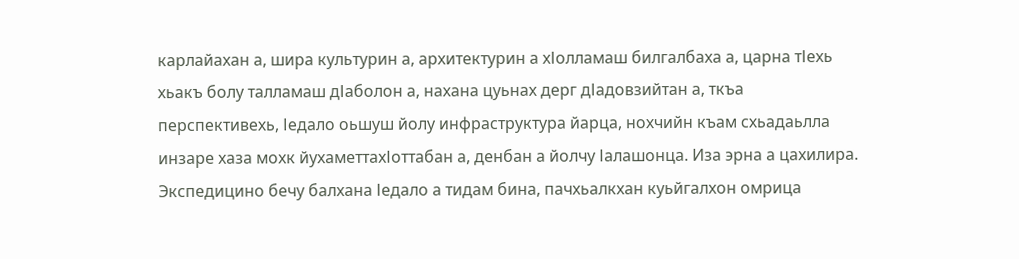карлайахан а, шира культурин а, архитектурин а хІолламаш билгалбаха а, царна тІехь хьакъ болу талламаш дІаболон а, нахана цуьнах дерг дІадовзийтан а, ткъа перспективехь, Іедало оьшуш йолу инфраструктура йарца, нохчийн къам схьадаьлла инзаре хаза мохк йухаметтахІоттабан а, денбан а йолчу Іалашонца. Иза эрна а цахилира. Экспедицино бечу балхана Іедало а тидам бина, пачхьалкхан куьйгалхон омрица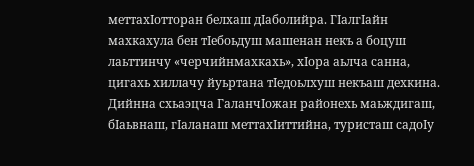меттахІотторан белхаш дІаболийра. ГІалгІайн махкахула бен тІебоьдуш машенан некъ а боцуш лаьттинчу «черчийнмахкахь», хІора аьлча санна, цигахь хиллачу йуьртана тІедоьлхуш некъаш дехкина. Дийнна схьаэцча ГаланчІожан районехь маьждигаш, бІаьвнаш, гІаланаш меттахІиттийна, туристаш садоІу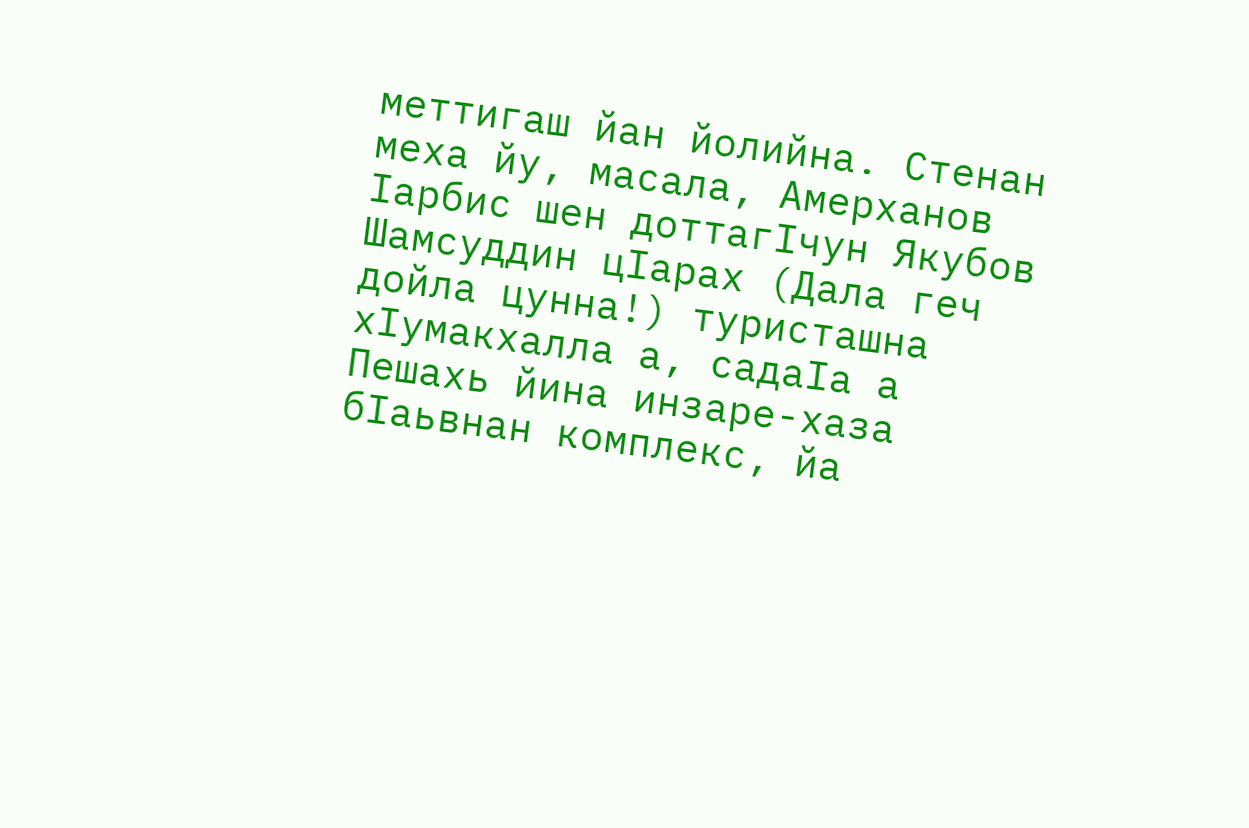меттигаш йан йолийна. Стенан меха йу, масала, Амерханов Іарбис шен доттагІчун Якубов Шамсуддин цІарах (Дала геч дойла цунна!) туристашна хІумакхалла а, садаІа а Пешахь йина инзаре-хаза бІаьвнан комплекс, йа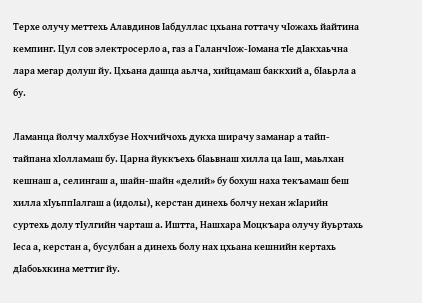Терхе олучу меттехь Алавдинов Іабдуллас цхьана готтачу чІожахь йайтина кемпинг. Цул сов электросерло а, газ а ГаланчІож-Іомана тІе дІакхаьчна лара мегар долуш йу. Цхьана дашца аьлча, хийцамаш баккхий а, бІаьрла а бу.

Ламанца йолчу малхбузе Нохчийчохь дукха ширачу заманар а тайп-тайпана хІолламаш бу. Царна йуккъехь бІаьвнаш хилла ца Іаш, маьлхан кешнаш а, селингаш а, шайн-шайн «делий» бу бохуш наха текъамаш беш хилла хІуьппІалгаш а (идолы), керстан динехь болчу нехан жІарийн суртехь долу тІулгийн чарташ а. Иштта, Нашхара Моцкъара олучу йуьртахь Іеса а, керстан а, бусулбан а динехь болу нах цхьана кешнийн кертахь дІабоьхкина меттиг йу.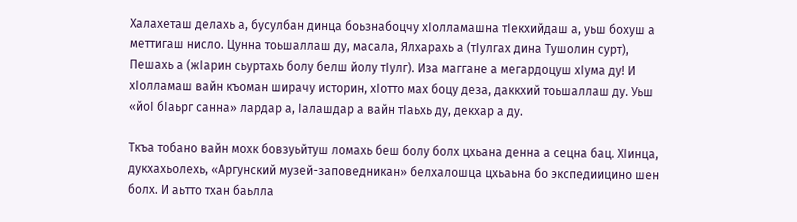Халахеташ делахь а, бусулбан динца боьзнабоцчу хІолламашна тІекхийдаш а, уьш бохуш а меттигаш нисло. Цунна тоьшаллаш ду, масала, Ялхарахь а (тІулгах дина Тушолин сурт), Пешахь а (жІарин сьуртахь болу белш йолу тІулг). Иза маггане а мегардоцуш хІума ду! И хІолламаш вайн къоман ширачу историн, хІотто мах боцу деза, даккхий тоьшаллаш ду. Уьш «йоІ бІаьрг санна» лардар а, Іалашдар а вайн тІаьхь ду, декхар а ду.

Ткъа тобано вайн мохк бовзуьйтуш ломахь беш болу болх цхьана денна а сецна бац. ХІинца, дукхахьолехь, «Аргунский музей-заповедникан» белхалошца цхьаьна бо экспедиицино шен болх. И аьтто тхан баьлла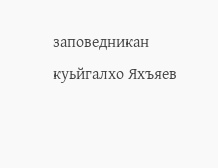заповедникан куьйгалхо Яхъяев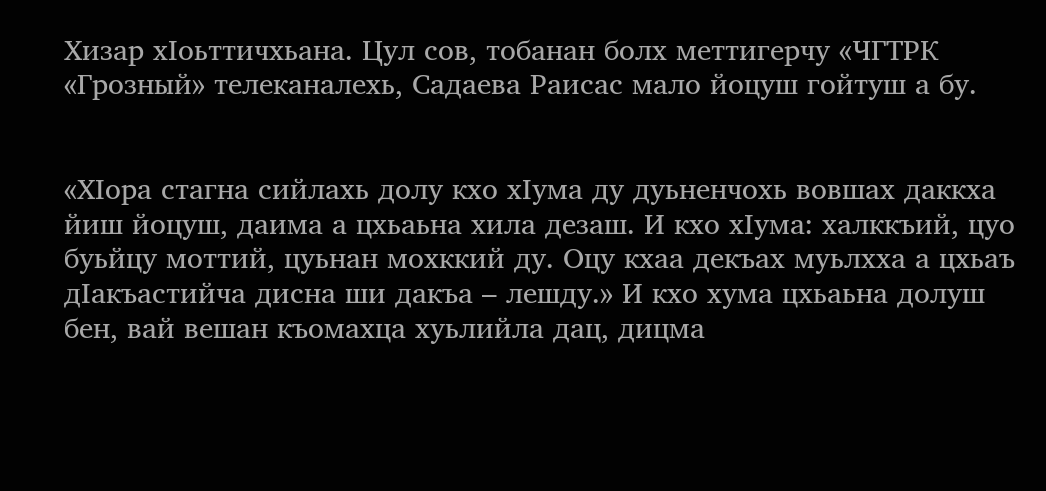Хизар хІоьттичхьана. Цул сов, тобанан болх меттигерчу «ЧГТРК «Грозный» телеканалехь, Садаева Раисас мало йоцуш гойтуш а бу.


«ХІора стагна сийлахь долу кхо хІума ду дуьненчохь вовшах даккха йиш йоцуш, даима а цхьаьна хила дезаш. И кхо хІума: халккъий, цуо буьйцу моттий, цуьнан мохккий ду. Оцу кхаа декъах муьлхха а цхьаъ дІакъастийча дисна ши дакъа – лешду.» И кхо хума цхьаьна долуш бен, вай вешан къомахца хуьлийла дац, дицма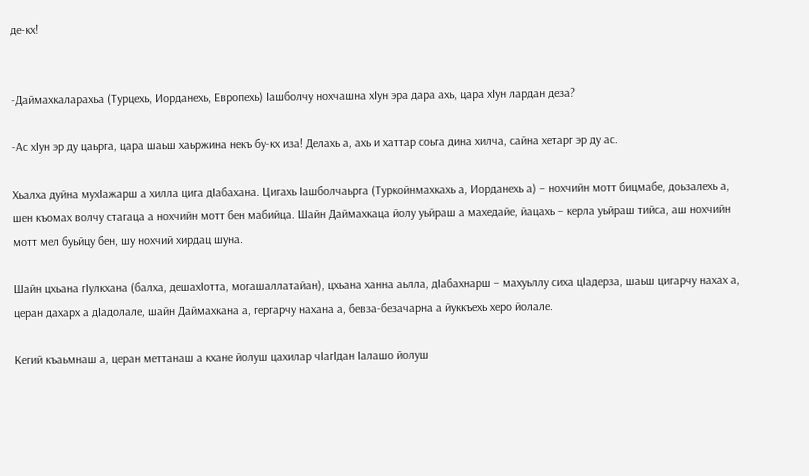де-кх!


-Даймахкаларахьа (Турцехь, Иорданехь, Европехь) Іашболчу нохчашна хІун эра дара ахь, цара хІун лардан деза?

-Ас хІун эр ду цаьрга, цара шаьш хаьржина некъ бу-кх иза! Делахь а, ахь и хаттар соьга дина хилча, сайна хетарг эр ду ас.

Хьалха дуйна мухІажарш а хилла цига дІабахана. Цигахь Іашболчаьрга (Туркойнмахкахь а, Иорданехь а) – нохчийн мотт бицмабе, доьзалехь а, шен къомах волчу стагаца а нохчийн мотт бен мабийца. Шайн Даймахкаца йолу уьйраш а махедайе, йацахь – керла уьйраш тийса, аш нохчийн мотт мел буьйцу бен, шу нохчий хирдац шуна.

Шайн цхьана гІулкхана (балха, дешахІотта, могашаллатайан), цхьана ханна аьлла, дІабахнарш – махуьллу сиха цІадерза, шаьш цигарчу нахах а, церан дахарх а дІадолале, шайн Даймахкана а, гергарчу нахана а, бевза-безачарна а йуккъехь херо йолале.

Кегий къаьмнаш а, церан меттанаш а кхане йолуш цахилар чІагІдан Іалашо йолуш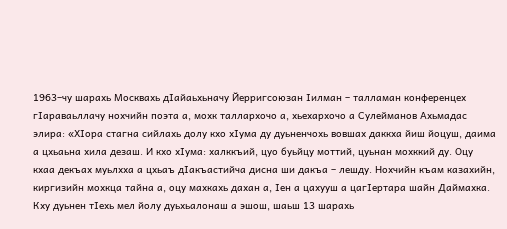1963–чу шарахь Москвахь дІайаьхьначу Йерригсоюзан Іилман – талламан конференцех гІараваьллачу нохчийн поэта а, мохк таллархочо а, хьехархочо а Сулейманов Ахьмадас элира: «ХІора стагна сийлахь долу кхо хІума ду дуьненчохь вовшах даккха йиш йоцуш, даима а цхьаьна хила дезаш. И кхо хІума: халккъий, цуо буьйцу моттий, цуьнан мохккий ду. Оцу кхаа декъах муьлхха а цхьаъ дІакъастийча дисна ши дакъа – лешду. Нохчийн къам казахийн, киргизийн мохкца тайна а, оцу махкахь дахан а, Іен а цахууш а цагІертара шайн Даймахка. Кху дуьнен тІехь мел йолу дуьхьалонаш а эшош, шаьш 13 шарахь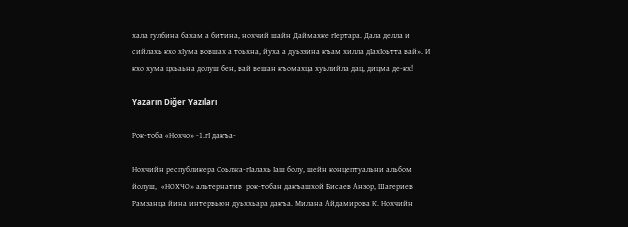хала гулбина бахам а битина, нохчий шайн Даймахке гІертара. Дала делла и сийлахь кхо хІума вовшах а тоьхна, йуха а дуьззина къам хилла дІахІоьтта вай». И кхо хума цхьаьна долуш бен, вай вешан къомахца хуьлийла дац, дицма де-кх!

Yazarın Diğer Yazıları

Рок-тоба «Нохчо» -1.гI дакъа-

Нохчийн республикера Соьлжа-гІалахь Іаш болу, шейн концептуальни альбом йолуш,  «НОХЧО» альтернатив  рок-тобан дакъашхой Бисаев Анзор, Шагериев Рамзанца йина интервьюн дуьххьара дакъа. Милана Айдамирова К. Нохчийн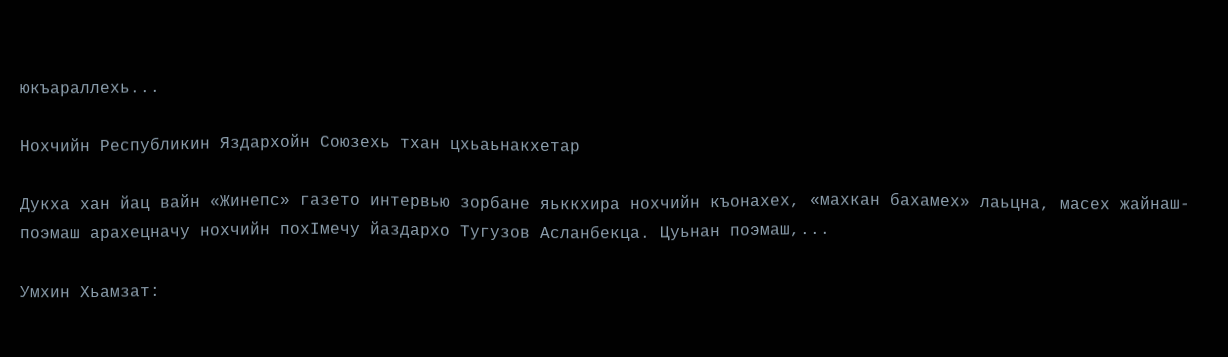юкъараллехь...

Нохчийн Республикин Яздархойн Союзехь тхан цхьаьнакхетар

Дукха хан йац вайн «Жинепс» газето интервью зорбане яьккхира нохчийн къонахех, «махкан бахамех» лаьцна, масех жайнаш-поэмаш арахецначу нохчийн похІмечу йаздархо Тугузов Асланбекца. Цуьнан поэмаш,...

Умхин Хьамзат: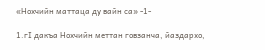«Нохчийн маттаца ду вайн са» -1-

1.гI дакъа Нохчийн меттан говзанча, йаздархо,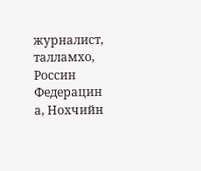журналист, талламхо, Россин Федерацин а, Нохчийн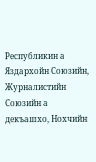Республикин а Яздархойн Союзийн, Журналистийн Союзийн а декъашхо, Нохчийн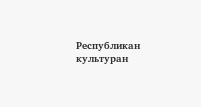Республикан культуран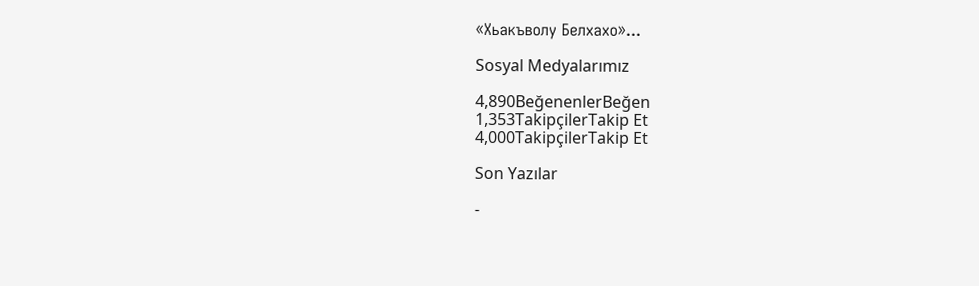«Хьакъволу Белхахо»...

Sosyal Medyalarımız

4,890BeğenenlerBeğen
1,353TakipçilerTakip Et
4,000TakipçilerTakip Et

Son Yazılar

-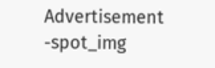Advertisement -spot_img